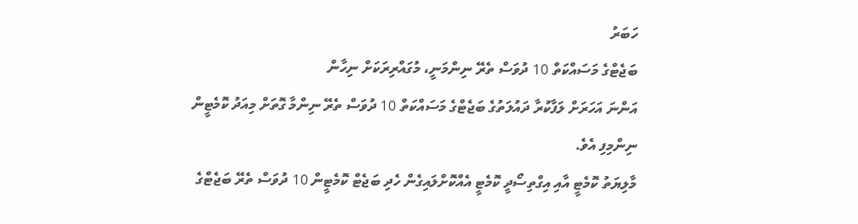ހަބަރު
ބަޖެޓްގެ މަސައްކަތް 10 ދުވަސް ތެރޭ ނިންމަނީ، މުގައްރިރަކަށް ނިހާން
އަންނަ އަހަރަށް ލަފާކުރާ ދައުލަތުގެ ބަޖެޓްގެ މަސައްކަތް 10 ދުވަސް ތެރޭ ނިންމާ ގޮތަށް މިއަދު ކޮމެޓީން ނިންމިފި އެވެ.
މާލިޔަތު ކޮމެޓީ އާއި އިގްތިސޯދީ ކޮމެޓީ އެއްކޮށްލައިގެން ހެދި ބަޖެޓް ކޮމެޓީން 10 ދުވަސް ތެރޭ ބަޖެޓްގެ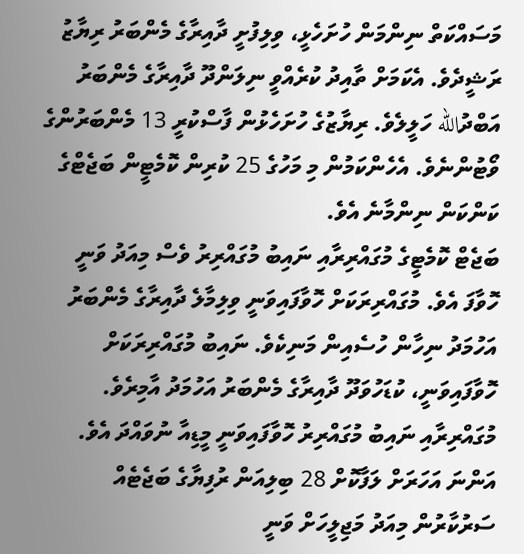މަސައްކަތް ނިންމަން ހުށަހެޅީ، ވިލިފުށީ ދާއިރާގެ މެންބަރު ރިޔާޒު ރަޝީދެވެ. އެކަމަށް ތާއިދު ކުރެއްވީ ނިލަންދޫ ދާއިރާގެ މެންބަރު އަބްދުالله ހަލީލެވެ. ރިޔާޒުގެ ހުށަހެޅުން ފާސްކުރީ 13 މެންބަރުންގެ ވޯޓުންނެވެ. އެހެންކަމުން މި މަހުގެ 25 ކުރިން ކޮމެޓީން ބަޖެޓްގެ ކަންކަން ނިންމާނެ އެވެ.
ބަޖެޓް ކޮމެޓީގެ މުގައްރިރާއި ނައިބު މުގައްރިރު ވެސް މިއަދު ވަނީ ހޮވާފަ އެވެ. މުގައްރިރަކަށް ހޮވާފައިވަނީ ވިލިމާލެ ދާއިރާގެ މެންބަރު އަހުމަދު ނިހާން ހުސެއިން މަނިކެވެ. ނައިބު މުގައްރިރަކަށް ހޮވާފައިވަނީ، ކުޑަހުވަދޫ ދާއިރާގެ މެންބަރު އަހުމަދު އާމިރެވެ. މުގައްރިރާއި ނައިބު މުގައްރިރު ހޮވާފައިވަނީ މީޑިއާ ނުވައްދަ އެވެ.
އަންނަ އަހަރަށް ލަފާކޮށް 28 ބިލިއަން ރުފިޔާގެ ބަޖެޓެއް ސަރުކާރުން މިއަދު މަޖިލީހަށް ވަނީ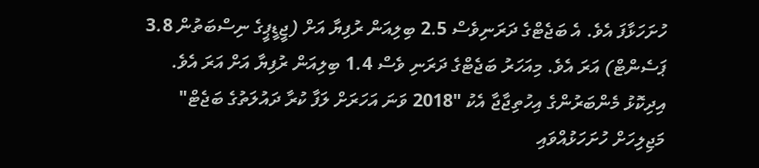ހުށަހަޅާފަ އެވެ. އެ ބަޖެޓްގެ ދަރަނިވެސް 2.5 ބިލިއަން ރުފިޔާ އަށް (ޖީޑީޕީގެ ނިސްބަތުން 3.8 ޕަސެންޓް) އަރަ އެވެ. މިއަހަރު ބަޖެޓްގެ ދަރަނި ވެސް 1.4 ބިލިއަން ރުފިޔާ އަށް އަރަ އެވެ.
އިދިކޮޅު މެންބަރުންގެ އިހުތިޖާޖާ އެކު "2018 ވަނަ އަހަރަށް ލަފާ ކުރާ ދައުލަތުގެ ބަޖެޓް" މަޖިލިހަށް ހުށަހަޅުއްވައި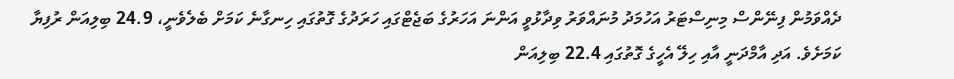ދެއްވަމުން ފިނޭންސް މިނިސްޓަރު އަހުމަދު މުނައްވަރު ވިދާޅުވީ އަންނަ އަހަރުގެ ބަޖެޓްގައި ހަރަދުގެ ގޮތުގައި ހިނގާނެ ކަމަށް ބެލެވެނީ، 24.9 ބިލިއަން ރުފިޔާ ކަމަށެވެ. އަދި އާމްދަނީ އާއި ހިލޭ އެހީގެ ގޮތުގައި 22.4 ބިލިއަން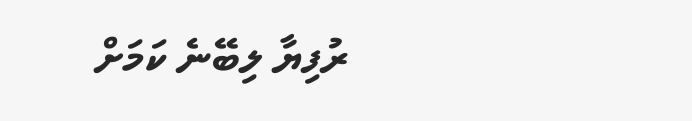ރުފިޔާ ލިބޭނެ ކަމަށް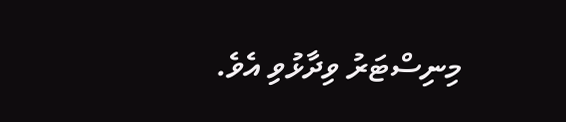މިނިސްޓަރު ވިދާޅުވި އެވެ.